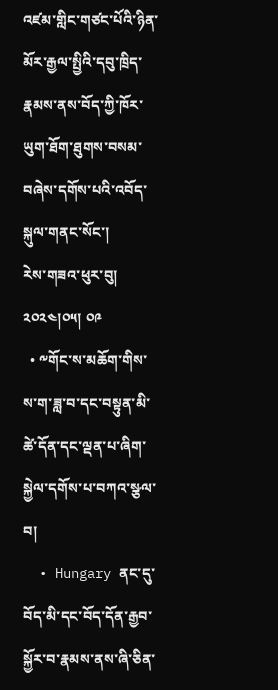འཛམ་གླིང་གཙང་པོའི་ཉིན་མོར་རྒྱལ་སྤྱིའི་དབུ་ཁྲིད་རྣམས་ནས་བོད་ཀྱི་ཁོར་ཡུག་ཐོག་ཐུགས་བསམ་བཞེས་དགོས་པའི་འབོད་སྐུལ་གནང་སོང་།
རེས་གཟའ་ཕུར་བུ། ༢༠༢༤།༠༥། ༠༩
  • ༸གོང་ས་མཆོག་གིས་ས་ག་ཟླ་བ་དང་བསྟུན་མི་ཚེ་དོན་དང་ལྡན་པ་ཞིག་སྐྱེལ་དགོས་པ་བཀའ་སྩལ་བ།
  • Hungary ནང་དུ་བོད་མི་དང་བོད་དོན་རྒྱབ་སྐྱོར་བ་རྣམས་ནས་ཞི་ཅིན་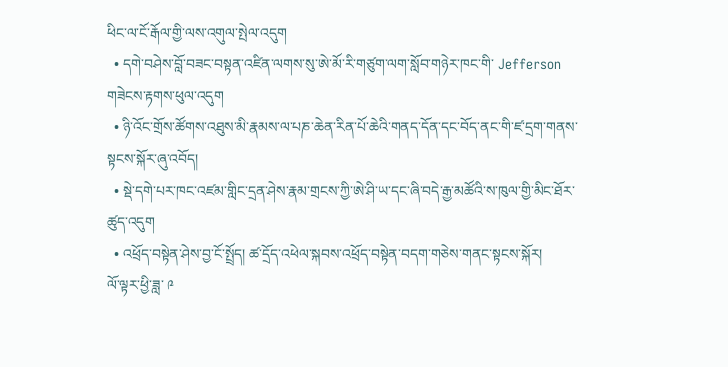ཕིང་ལ་ངོ་རྒོལ་གྱི་ལས་འགུལ་སྤེལ་འདུག
  • དགེ་བཤེས་བློ་བཟང་བསྟན་འཛིན་ལགས་སུ་ཨེ་མོ་རི་གཙུག་ལག་སློབ་གཉེར་ཁང་གི་ Jefferson གཟེངས་རྟགས་ཕུལ་འདུག
  • ཉི་འོང་གྲོས་ཚོགས་འཐུས་མི་རྣམས་ལ་པཎ་ཆེན་རིན་པོ་ཆེའི་གནད་དོན་དང་བོད་ནང་གི་ཛ་དྲག་གནས་སྟངས་སྐོར་ཞུ་འབོད།
  • སྡེ་དགེ་པར་ཁང་འཛམ་གླིང་དྲན་ཤེས་རྣམ་གྲངས་ཀྱི་ཨེ་ཤི་ཡ་དང་ཞི་བདེ་རྒྱ་མཚོའི་ས་ཁུལ་གྱི་མིང་ཐོར་ཚུད་འདུག
  • འཕྲོད་བསྟེན་ཤེས་བྱ་ངོ་སྤྲོད། ཚ་དྲོད་འཕེལ་སྐབས་འཕྲོད་བསྟེན་བདག་གཅེས་གནང་སྟངས་སྐོར།
ལོ་ལྟར་ཕྱི་ཟླ་ ༩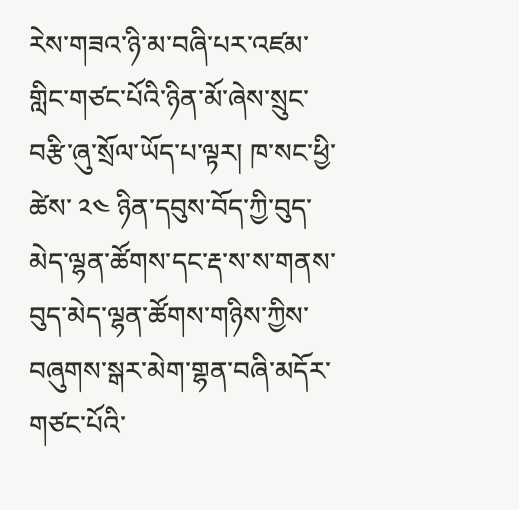རེས་གཟའ་ཉི་མ་བཞི་པར་འཛམ་གླིང་གཙང་པོའི་ཉིན་མོ་ཞེས་སྲུང་བརྩི་ཞུ་སྲོལ་ཡོད་པ་ལྟར། ཁ་སང་ཕྱི་ཚེས་ ༢༤ ཉིན་དབུས་བོད་ཀྱི་བུད་མེད་ལྷན་ཚོགས་དང་རྡ་ས་ས་གནས་བུད་མེད་ལྷན་ཚོགས་གཉིས་ཀྱིས་བཞུགས་སྒར་མེག་གྷན་བཞི་མདོར་གཙང་པོའི་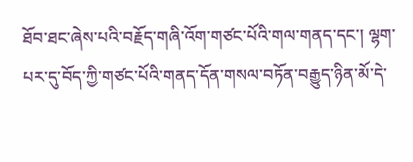ཐོབ་ཐང་ཞེས་པའི་བརྗོད་གཞི་འོག་གཙང་པོའི་གལ་གནད་དང་། ལྷག་པར་དུ་བོད་ཀྱི་གཙང་པོའི་གནད་དོན་གསལ་བཏོན་བརྒྱུད་ཉིན་མོ་དེ་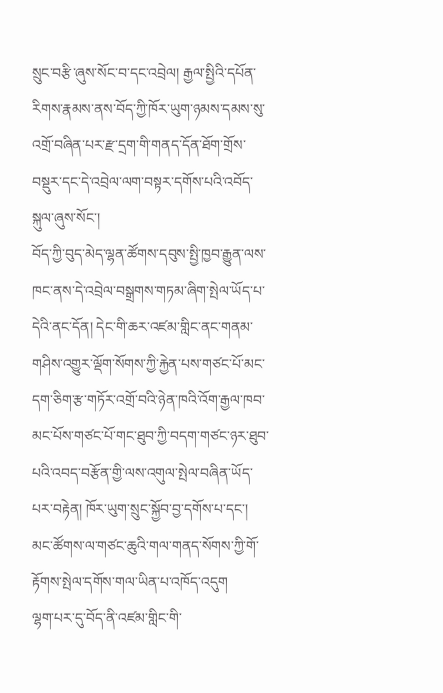སྲུང་བརྩི་ཞུས་སོང་བ་དང་འབྲེལ། རྒྱལ་སྤྱིའི་དཔོན་རིགས་རྣམས་ནས་བོད་ཀྱི་ཁོར་ཡུག་ཉམས་དམས་སུ་འགྲོ་བཞིན་པར་རྫ་དྲག་གི་གནད་དོན་ཐོག་གྲོས་བསྡུར་དང་དེ་འབྲེལ་ལག་བསྟར་དགོས་པའི་འབོད་སྐུལ་ཞུས་སོང་།
བོད་ཀྱི་བུད་མེད་ལྷན་ཚོགས་དབུས་སྤྱི་ཁྱབ་རྒྱུན་ལས་ཁང་ནས་དེ་འབྲེལ་བསྒྲགས་གཏམ་ཞིག་སྤེལ་ཡོད་པ་དེའི་ནང་དོན། དེང་གི་ཆར་འཛམ་གླིང་ནང་གནམ་གཤིས་འགྱུར་ལྡོག་སོགས་ཀྱི་རྐྱེན་པས་གཙང་པོ་མང་དག་ཅིག་རྩ་གཏོར་འགྲོ་བའི་ཉེན་ཁའི་འོག་རྒྱལ་ཁབ་མང་པོས་གཙང་པོ་གང་ཐུབ་ཀྱི་བདག་གཙང་ཉར་ཐུབ་པའི་འབད་བརྩོན་གྱི་ལས་འགུལ་སྤེལ་བཞིན་ཡོད་པར་བརྟེན། ཁོར་ཡུག་སྲུང་སྐྱོབ་བྱ་དགོས་པ་དང་། མང་ཚོགས་ལ་གཙང་ཆུའི་གལ་གནད་སོགས་ཀྱི་གོ་རྟོགས་སྤེལ་དགོས་གལ་ཡིན་པ་འཁོད་འདུག
ལྷག་པར་དུ་བོད་ནི་འཛམ་གླིང་གི་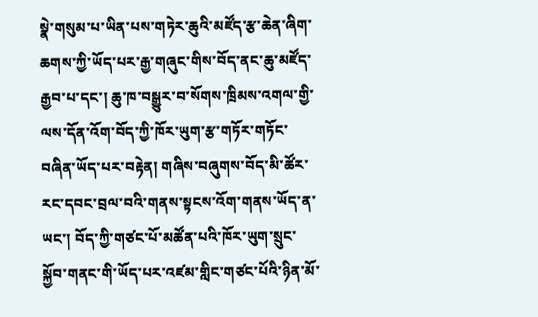སྣེ་གསུམ་པ་ཡིན་པས་གཏེར་ཆུའི་མཛོད་རྩ་ཆེན་ཞིག་ཆགས་ཀྱི་ཡོད་པར་རྒྱ་གཞུང་གིས་བོད་ནང་ཆུ་མཛོད་རྒྱབ་པ་དང་། ཆུ་ཁ་བསྒྱུར་བ་སོགས་ཁྲིམས་འགལ་གྱི་ལས་དོན་འོག་བོད་ཀྱི་ཁོར་ཡུག་རྩ་གཏོར་གཏོང་བཞིན་ཡོད་པར་བརྟེན། གཞིས་བཞུགས་བོད་མི་ཚོར་རང་དབང་བྲལ་བའི་གནས་སྟངས་འོག་གནས་ཡོད་ན་ཡང་། བོད་ཀྱི་གཙང་པོ་མཚོན་པའི་ཁོར་ཡུག་སྲུང་སྐྱོབ་གནང་གི་ཡོད་པར་འཛམ་གླིང་གཙང་པོའི་ཉིན་མོ་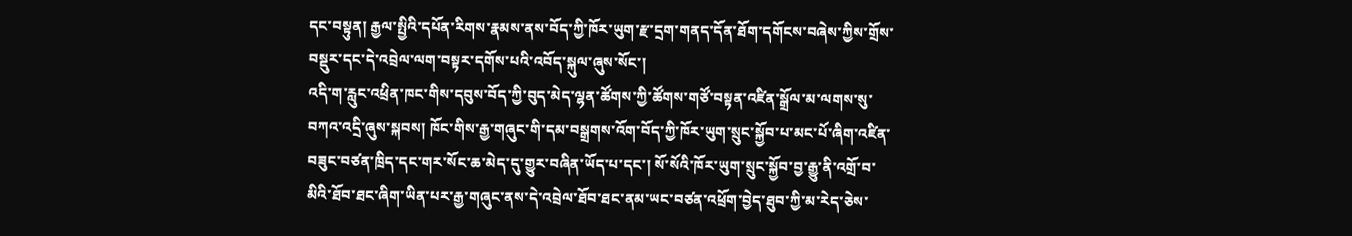དང་བསྟུན། རྒྱལ་སྤྱིའི་དཔོན་རིགས་རྣམས་ནས་བོད་ཀྱི་ཁོར་ཡུག་རྫ་དྲག་གནད་དོན་ཐོག་དགོངས་བཞེས་ཀྱིས་གྲོས་བསྡུར་དང་དེ་འབྲེལ་ལག་བསྟར་དགོས་པའི་འབོད་སྐུལ་ཞུས་སོང་།
འདི་ག་རླུང་འཕྲིན་ཁང་གིས་དབུས་བོད་ཀྱི་བུད་མེད་ལྷན་ཚོགས་ཀྱི་ཚོགས་གཙོ་བསྟན་འཛིན་སྒྲོལ་མ་ལགས་སུ་བཀའ་འདྲི་ཞུས་སྐབས། ཁོང་གིས་རྒྱ་གཞུང་གི་དམ་བསྒྲགས་འོག་བོད་ཀྱི་ཁོར་ཡུག་སྲུང་སྐྱོབ་པ་མང་པོ་ཞིག་འཛིན་བཟུང་བཙན་ཁྲིད་དང་གར་སོང་ཆ་མེད་དུ་གྱུར་བཞིན་ཡོད་པ་དང་། སོ་སོའི་ཁོར་ཡུག་སྲུང་སྐྱོབ་བྱ་རྒྱུ་ནི་འགྲོ་བ་མིའི་ཐོབ་ཐང་ཞིག་ཡིན་པར་རྒྱ་གཞུང་ནས་དེ་འབྲེལ་ཐོབ་ཐང་ནམ་ཡང་བཙན་འཕྲོག་བྱེད་ཐུབ་ཀྱི་མ་རེད་ཅེས་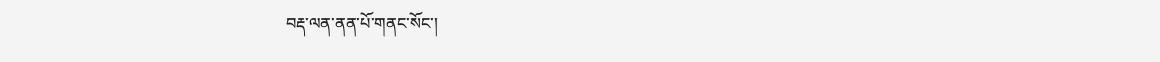བརྡ་ལན་ནན་པོ་གནང་སོང་།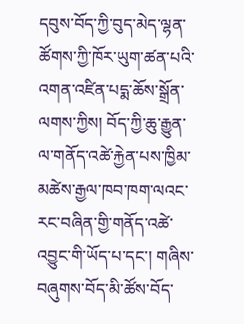དབུས་བོད་ཀྱི་བུད་མེད་ལྷན་ཚོགས་ཀྱི་ཁོར་ཡུག་ཚན་པའི་འགན་འཛིན་པདྨ་ཆོས་སྒྲོན་ལགས་ཀྱིས། བོད་ཀྱི་ཆུ་རྒྱུན་ལ་གནོད་འཚེ་རྐྱེན་པས་ཁྱིམ་མཚེས་རྒྱལ་ཁབ་ཁག་ལའང་རང་བཞིན་གྱི་གནོད་འཚེ་འབྱུང་གི་ཡོད་པ་དང་། གཞིས་བཞུགས་བོད་མི་ཚོས་བོད་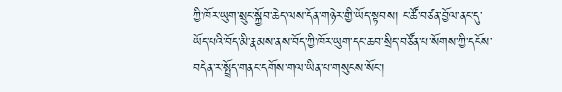ཀྱི་ཁོར་ཡུག་སྲུང་སྐྱོབ་ཆེད་ལས་དོན་གཉེར་གྱི་ཡོད་སྟབས། ང་ཚོ་བཙན་བྱོལ་ནང་དུ་ཡོད་པའི་བོད་མི་རྣམས་ནས་བོད་ཀྱི་ཁོར་ཡུག་དང་ཆབ་སྲིད་བཙོན་པ་སོགས་ཀྱི་དངོས་བདེན་ར་སྤྲོད་གནང་དགོས་གལ་ཡིན་པ་གསུངས་སོང་།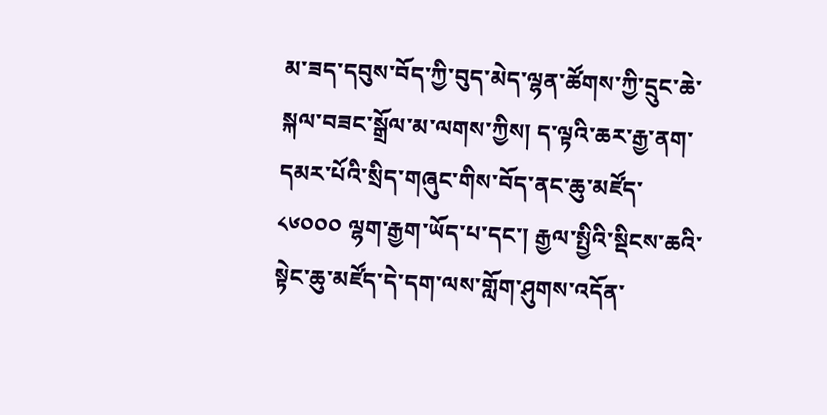མ་ཟད་དབུས་བོད་ཀྱི་བུད་མེད་ལྷན་ཚོགས་ཀྱི་དྲུང་ཆེ་སྐལ་བཟང་སྒྲོལ་མ་ལགས་ཀྱིས། ད་ལྟའི་ཆར་རྒྱ་ནག་དམར་པོའི་སྲིད་གཞུང་གིས་བོད་ནང་ཆུ་མཛོད་ ༨༦༠༠༠ ལྷག་རྒྱག་ཡོད་པ་དང་། རྒྱལ་སྤྱིའི་སྡིངས་ཆའི་སྟེང་ཆུ་མཛོད་དེ་དག་ལས་གློག་ཤུགས་འདོན་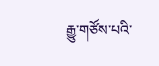རྒྱུ་གཙོས་པའི་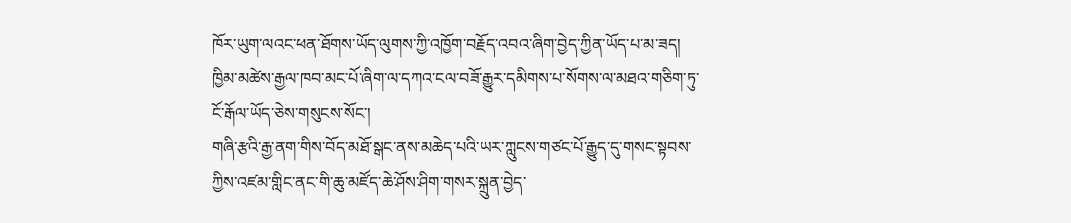ཁོར་ཡུག་ལའང་ཕན་ཐོགས་ཡོད་ལུགས་ཀྱི་འཁྱོག་བརྗོད་འབའ་ཞིག་བྱེད་ཀྱིན་ཡོད་པ་མ་ཟད། ཁྱིམ་མཚེས་རྒྱལ་ཁབ་མང་པོ་ཞིག་ལ་དཀའ་ངལ་བཟོ་རྒྱུར་དམིགས་པ་སོགས་ལ་མཐའ་གཅིག་ཏུ་ངོ་རྒོལ་ཡོད་ཅེས་གསུངས་སོང་།
གཞི་རྩའི་རྒྱ་ནག་གིས་བོད་མཐོ་སྒང་ནས་མཆེད་པའི་ཡར་ཀླུངས་གཙང་པོ་རྒྱུད་དུ་གསང་སྟབས་ཀྱིས་འཛམ་གླིང་ནང་གི་ཆུ་མཛོད་ཆེ་ཤོས་ཤིག་གསར་སྐྲུན་བྱེད་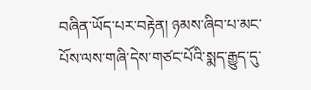བཞིན་ཡོད་པར་བརྟེན། ཉམས་ཞིབ་པ་མང་པོས་ལས་གཞི་དེས་གཙང་པོའི་སྨད་རྒྱུད་དུ་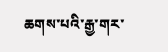ཆགས་པའི་རྒྱ་གར་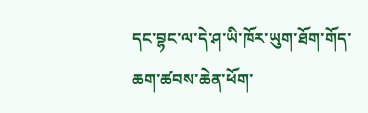དང་བྷང་ལ་དེ་ཤ་ཡི་ཁོར་ཡུག་ཐོག་གོད་ཆག་ཚབས་ཆེན་ཕོག་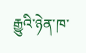རྒྱུའི་ཉེན་ཁ་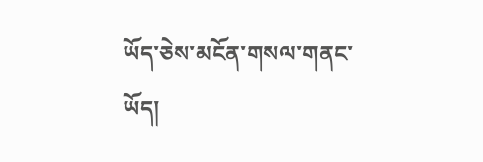ཡོད་ཅེས་མངོན་གསལ་གནང་ཡོད།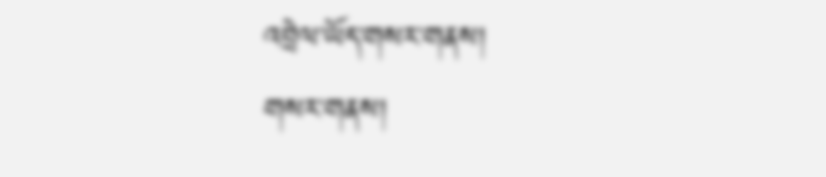འབྲེལ་ཡོད་གསར་གནས།
གསར་གནས།